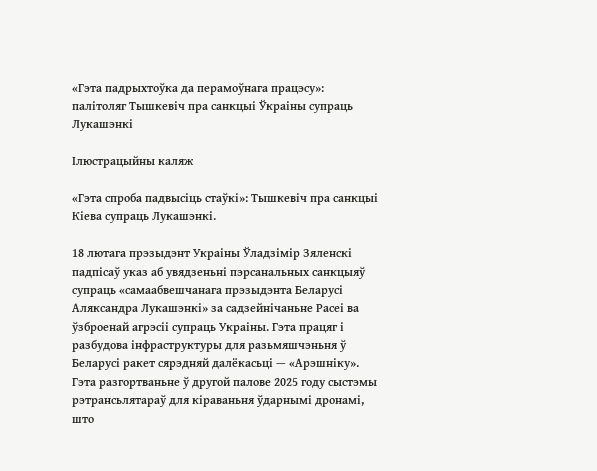«Гэта падрыхтоўка да перамоўнага працэсу»: палітоляг Тышкевіч пра санкцыі Ўкраіны супраць Лукашэнкі

Ілюстрацыйны каляж

«Гэта спроба падвысіць стаўкі»: Тышкевіч пра санкцыі Кіева супраць Лукашэнкі.

18 лютага прэзыдэнт Украіны Ўладзімір Зяленскі падпісаў указ аб увядзеньні пэрсанальных санкцыяў супраць «самаабвешчанага прэзыдэнта Беларусі Аляксандра Лукашэнкі» за садзейнічаньне Расеі ва ўзброенай агрэсіі супраць Украіны. Гэта працяг і разбудова інфраструктуры для разьмяшчэньня ў Беларусі ракет сярэдняй далёкасьці — «Арэшніку». Гэта разгортваньне ў другой палове 2025 году сыстэмы рэтрансьлятараў для кіраваньня ўдарнымі дронамі, што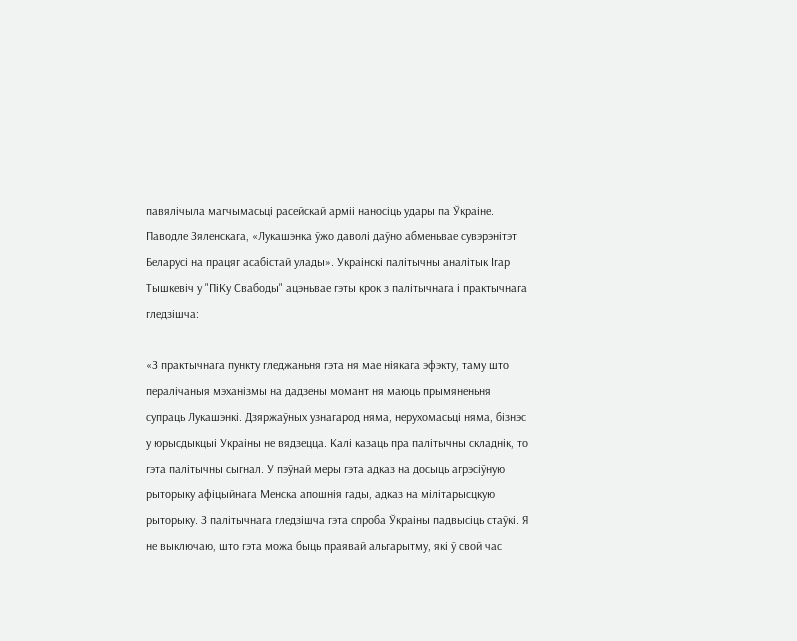павялічыла магчымасьці расейскай арміі наносіць удары па Ўкраіне. Паводле Зяленскага, «Лукашэнка ўжо даволі даўно абменьвае сувэрэнітэт Беларусі на працяг асабістай улады». Украінскі палітычны аналітык Ігар Тышкевіч у "ПіКу Свабоды" ацэньвае гэты крок з палітычнага і практычнага гледзішча:

«З практычнага пункту гледжаньня гэта ня мае ніякага эфэкту, таму што пералічаныя мэханізмы на дадзены момант ня маюць прымяненьня супраць Лукашэнкі. Дзяржаўных узнагарод няма, нерухомасьці няма, бізнэс у юрысдыкцыі Украіны не вядзецца. Калі казаць пра палітычны складнік, то гэта палітычны сыгнал. У пэўнай меры гэта адказ на досыць агрэсіўную рыторыку афіцыйнага Менска апошнія гады, адказ на мілітарысцкую рыторыку. З палітычнага гледзішча гэта спроба Ўкраіны падвысіць стаўкі. Я не выключаю, што гэта можа быць праявай альгарытму, які ў свой час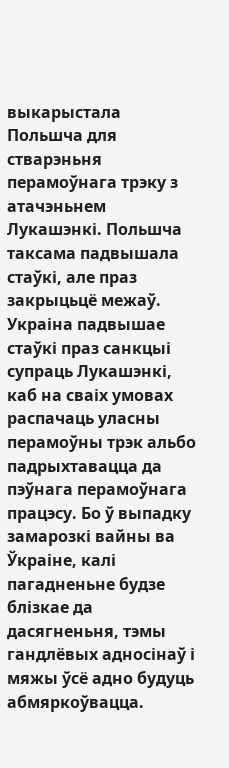выкарыстала Польшча для стварэньня перамоўнага трэку з атачэньнем Лукашэнкі. Польшча таксама падвышала стаўкі, але праз закрыцьцё межаў. Украіна падвышае стаўкі праз санкцыі супраць Лукашэнкі, каб на сваіх умовах распачаць уласны перамоўны трэк альбо падрыхтавацца да пэўнага перамоўнага працэсу. Бо ў выпадку замарозкі вайны ва Ўкраіне, калі пагадненьне будзе блізкае да дасягненьня, тэмы гандлёвых адносінаў і мяжы ўсё адно будуць абмяркоўвацца.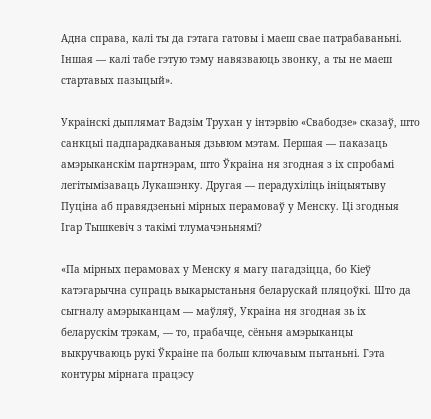Адна справа, калі ты да гэтага гатовы і маеш свае патрабаваньні. Іншая — калі табе гэтую тэму навязваюць звонку, а ты не маеш стартавых пазыцый».

Украінскі дыплямат Вадзім Трухан у інтэрвію «Свабодзе» сказаў, што санкцыі падпарадкаваныя дзьвюм мэтам. Першая — паказаць амэрыканскім партнэрам, што Ўкраіна ня згодная з іх спробамі легітымізаваць Лукашэнку. Другая — перадухіліць ініцыятыву Пуціна аб правядзеньні мірных перамоваў у Менску. Ці згодныя Ігар Тышкевіч з такімі тлумачэньнямі?

«Па мірных перамовах у Менску я магу пагадзіцца, бо Кіеў катэгарычна супраць выкарыстаньня беларускай пляцоўкі. Што да сыгналу амэрыканцам — маўляў, Украіна ня згодная зь іх беларускім трэкам, — то, прабачце, сёньня амэрыканцы выкручваюць рукі Ўкраіне па больш ключавым пытаньні. Гэта контуры мірнага працэсу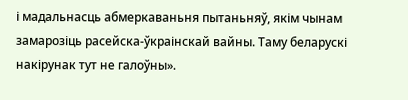і мадальнасць абмеркаваньня пытаньняў, якім чынам замарозіць расейска-ўкраінскай вайны. Таму беларускі накірунак тут не галоўны».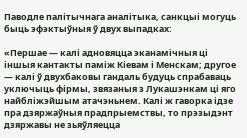Паводле палітычнага аналітыка, санкцыі могуць быць эфэктыўныя ў двух выпадках:

«Першае — калі адновяцца эканамічныя ці іншыя кантакты паміж Кіевам і Менскам; другое — калі ў двухбаковы гандаль будуць спрабаваць уключыць фірмы, звязаныя з Лукашэнкам ці яго найбліжэйшым атачэньнем. Калі ж гаворка ідзе пра дзяржаўныя прадпрыемствы, то прэзыдэнт дзяржавы не зьяўляецца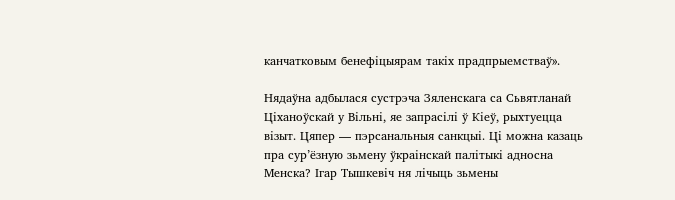канчатковым бенефіцыярам такіх прадпрыемстваў».

Нядаўна адбылася сустрэча Зяленскага са Сьвятланай Ціханоўскай у Вільні, яе запрасілі ў Кіеў, рыхтуецца візыт. Цяпер — пэрсанальныя санкцыі. Ці можна казаць пра сур’ёзную зьмену ўкраінскай палітыкі адносна Менска? Ігар Тышкевіч ня лічыць зьмены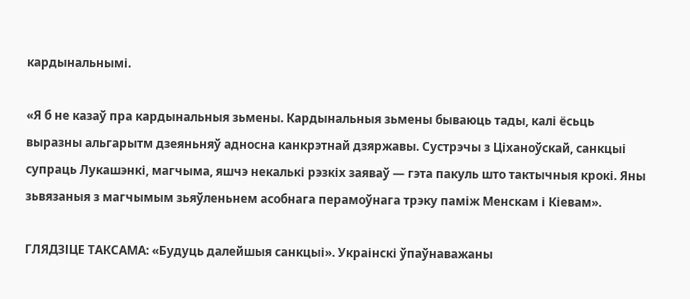кардынальнымі.

«Я б не казаў пра кардынальныя зьмены. Кардынальныя зьмены бываюць тады, калі ёсьць выразны альгарытм дзеяньняў адносна канкрэтнай дзяржавы. Сустрэчы з Ціханоўскай, санкцыі супраць Лукашэнкі, магчыма, яшчэ некалькі рэзкіх заяваў — гэта пакуль што тактычныя крокі. Яны зьвязаныя з магчымым зьяўленьнем асобнага перамоўнага трэку паміж Менскам і Кіевам».

ГЛЯДЗІЦЕ ТАКСАМА: «Будуць далейшыя санкцыі». Украінскі ўпаўнаважаны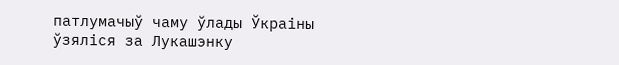патлумачыў чаму ўлады Ўкраіны ўзяліся за Лукашэнку